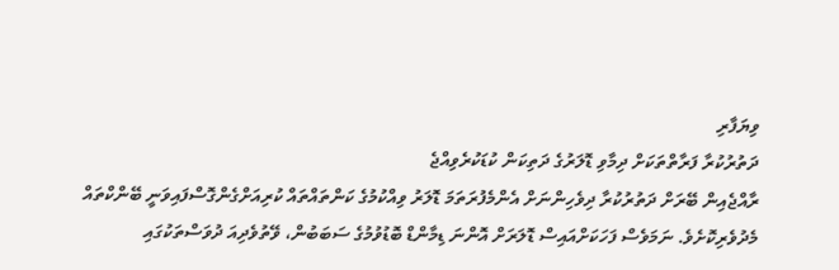ވިޔަފާރި
ދަތުރުކުރާ ފަރާތްތަކަށް ދިމާވި ޑޮލަރުގެ ދަތިކަން ކުޑަކުރެވިއްޖެ
ރާއްޖެއިން ބޭރަށް ދަތުރުކުރާ ދިވެހިންނަށް އެންމެފުރަތަމަ ޑޮލަރު ވިއްކުމުގެ ކަންތައްތައް ކުރިއަށްގެންގޮސްފައިވަނީ ބޭންކްތައް މެދުވެރިކޮށެވެ. ނަމަވެސް ފަހަކަށްއައިސް ޑޮލަރަށް އޮންނަ ޑިމާންޑް ބޮޑުވުމުގެ ސަބަބުން، ވޭތުވެދިއަ ދުވަސްތަކުގައި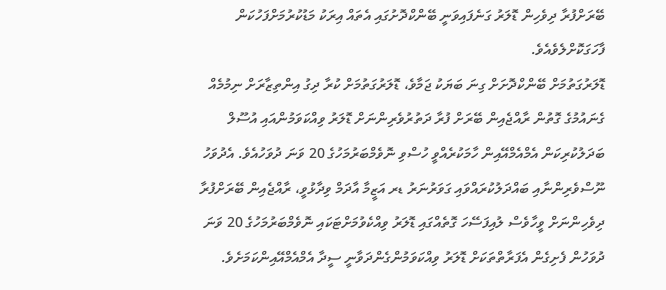ބޭރަށްފުރާ ދިވެހިން ޑޮލަރު ގަނެފައިވަނީ ބޭންކްދޮށުގައި އެތައް އިރަކު މަޑުކުރުމަށްފަހުކަން ފާހަގަކޮށްލެވެއެވެ.
ޑޮލަރުގަތުމަށް ބޭންކްދޮށަށް ގިނަ ބަޔަކު ޖަމާވެ، ޑޮލަރުގަތުމަށް ކުރާ ދިގު އިންތިޒާރަށް ނިމުމެއް ގެނައުމުގެ ގޮތުން ރާއްޖެއިން ބޭރަށް ފުރާ ދަތުރުވެރިންނަށް ޑޮލަރު ވިއްކަވަމުންއައި އުސޫލް ބަދަލުކުރިކަން އެމްއެމްއޭއިން ހާމަކުރެއްވީ ހުސްވި ނޮވެމްބަރުމަހުގެ 20 ވަނަ ދުވަހުއެވެ. އެދުވަހު ނޫސްވެރިންނާއި ބައްދަލުކުރައްވައި ގަވަރުނަރު ޑރ އަޒީމާ އާދަމް ވިދާޅުވީ، ރާއްޖެއިން ބޭރަށްފުރާ ދިވެހިންނަށް ވީހާވެސް ލުއިފަސޭހަ ގޮތެއްގައި ޑޮލަރު ވިއްކެވުމަށްޓަކައި ނޮވެމްބަރުމަހުގެ 20 ވަނަ ދުވަހުން ފެށިގެން އެފަރާތްތަކަށް ޑޮލަރު ވިއްކަވަމުންގެންދަވާނީ ސީދާ އެމްއެމްއޭއިންކަމަށެވެ.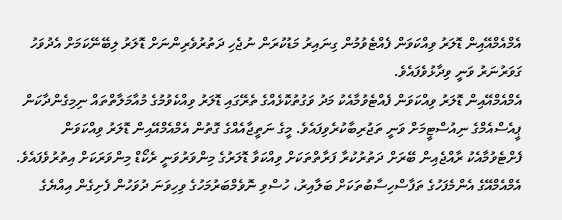އެމްއެމްއޭއިން ޑޮލަރު ވިއްކަވަން ފެއްޓެވުމުން ގިނައިރު މަޑުކުރަން ނުޖެހި ދަތުރުވެރިންނަށް ޑޮލަރު ލިބޭނޭކަމަށް އެދުވަހު ގަވަރުނަރު ވަނީ ވިދާޅުވެފައެވެ.
އެމްއެމްއޭއިން ޑޮލަރު ވިއްކަވަން ފެއްޓެވުމާއެކު މަދު ވަގުތުކޮޅެއްގެ ތެރޭގައި ޑޮލަރު ވިއްކެވުމުގެ މުއާމަލާތްތައް ނިމިގެންދާކަން ޕީއެސްއެމްގެ ނިއުސްޓީމަށް ވަނީ ތަޖުރިބާކުރެވިފައެވެ. މީގެ ނަތީޖާއެއްގެ ގޮތުން އެމްއެމްއޭއިން ޑޮލަރު ވިއްކަވަން ފެށްޓެވުމާއެކު ރާއްޖެއިން ބޭރަށް ދަތުރުކުރާ ފަރާތްތަކަށް ވިއްކަވާ ޑޮލަރުގެ މިންވަރުވަނީ ރެކޯޑް މިންވަރަކަށް އިތުރުވެފައެވެ.
އެމްއެމްއޭގެ އެންމެފަހުގެ ތަފާސްހިސާބުތަކަށް ބަލާއިރު، ހުސްވި ނޮވެމްބަރުމަހުގެ ވިހިވަނަ ދުވަހުން ފެށިގެން އިއްޔެގެ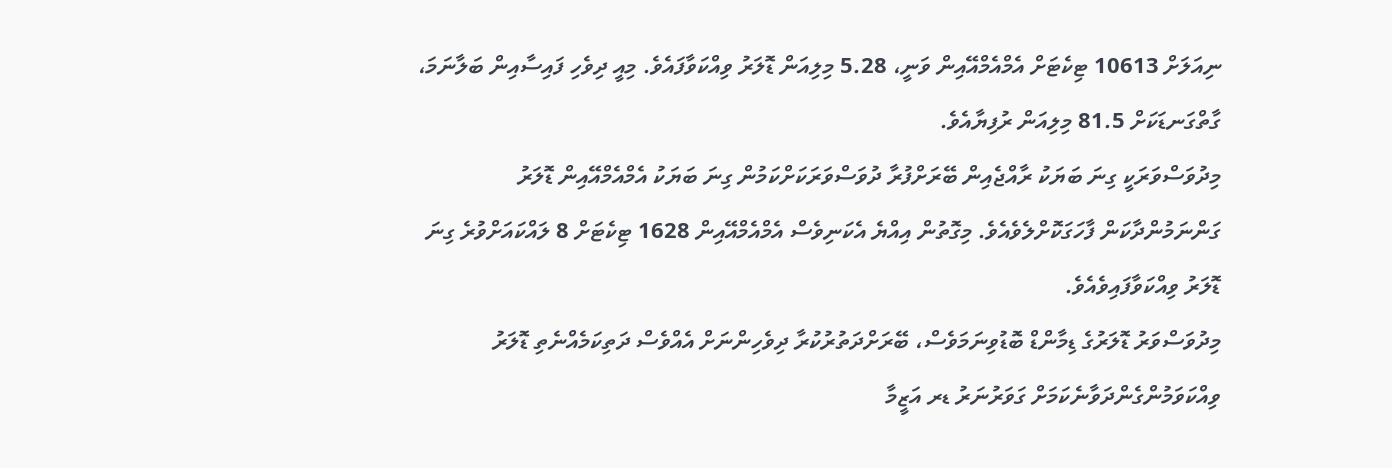ނިއަލަށް 10613 ޓިކެޓަށް އެމްއެމްއޭއިން ވަނީ، 5.28 މިލިއަން ޑޮލަރު ވިއްކަވާފައެވެ. މިއީ ދިވެހި ފައިސާއިން ބަލާނަމަ، ގާތްގަނޑަކަށް 81.5 މިލިއަން ރުފިޔާއެވެ.
މިދުވަސްވަރަކީ ގިނަ ބަޔަކު ރާއްޖެއިން ބޭރަށްފުރާ ދުވަސްވަރަކަށްކަމުން ގިނަ ބަޔަކު އެމްއެމްއޭއިން ޑޮލަރު ގަންނަމުންދާކަން ފާހަގަކޮށްލެވެއެވެ. މިގޮތުން އިއްޔެ އެކަނިވެސް އެމްއެމްއޭއިން 1628 ޓިކެޓަށް 8 ލައްކައަށްވުރެ ގިނަ ޑޮލަރު ވިއްކަވާފައިވެއެވެ.
މިދުވަސްވަރު ޑޮލަރުގެ ޑިމާންޑް ބޮޑުވިނަމަވެސް، ބޭރަށްދަތުރުކުރާ ދިވެހިންނަށް އެއްވެސް ދަތިކަމެއްނެތި ޑޮލަރު ވިއްކަވަމުންގެންދަވާނެކަމަށް ގަވަރުނަރު ޑރ އަޒީމާ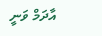އާދަމް ވަނީ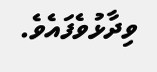ވިދާޅުވެފައެވެ.